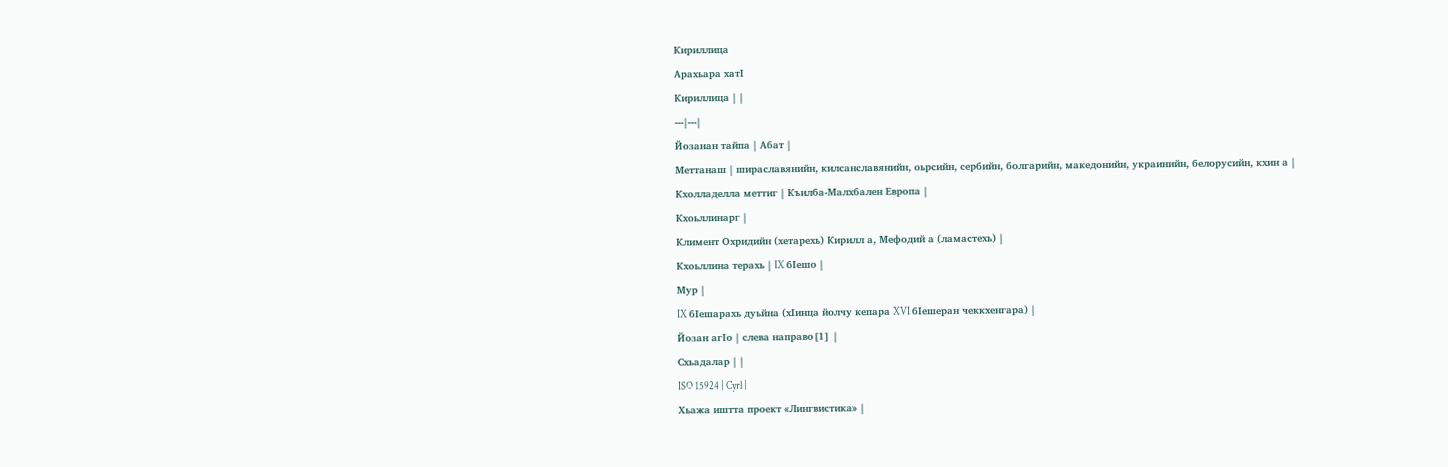Кириллица
Арахьара хатӀ
Кириллица | |
---|---|
Йозанан тайпа | Абат |
Меттанаш | шираславянийн, килсанславянийн, оьрсийн, сербийн, болгарийн, македонийн, украинийн, белорусийн, кхин а |
Кхолладелла меттиг | Къилба-Малхбален Европа |
Кхоьллинарг |
Климент Охридийн (хетарехь) Кирилл а, Мефодий а (ламастехь) |
Кхоьллина терахь | IX бӀешо |
Мур |
IX бӀешарахь дуьйна (хӀинца йолчу кепара XVI бӀешеран чеккхенгара) |
Йозан агӀо | слева направо[1] |
Схьадалар | |
ISO 15924 | Cyrl |
Хьажа иштта проект «Лингвистика» |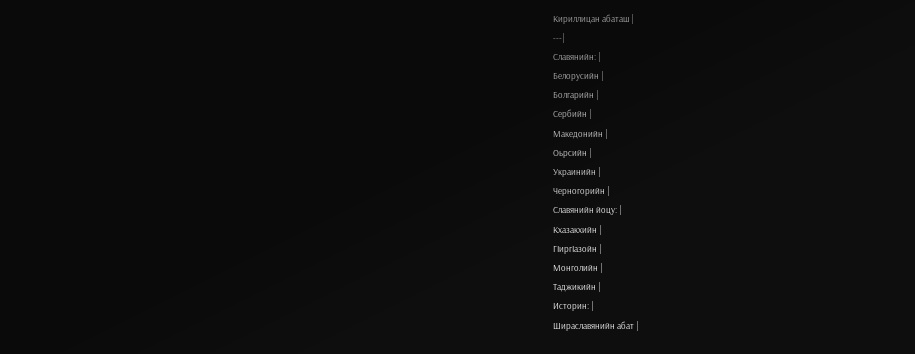Кириллицан абаташ |
---|
Славянийн: |
Белорусийн |
Болгарийн |
Сербийн |
Македонийн |
Оьрсийн |
Украинийн |
Черногорийн |
Славянийн йоцу: |
Кхазакхийн |
ГӀиргӀазойн |
Монголийн |
Таджикийн |
Историн: |
Шираславянийн абат |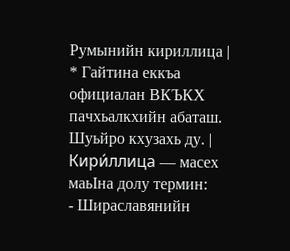Румынийн кириллица |
* Гайтина еккъа официалан ВКЪКХ пачхьалкхийн абаташ. Шуьйро кхузахь ду. |
Кири́ллица — масех маьӀна долу термин:
- Шираславянийн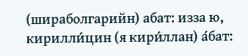(шираболгарийн) абат: изза ю, кирилли́цин (я кири́ллан) а́бат: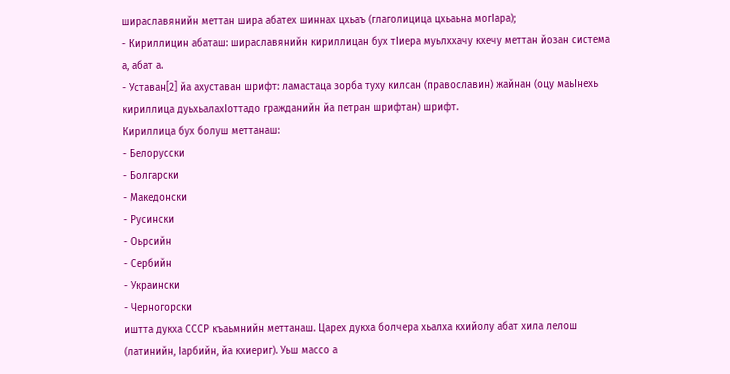шираславянийн меттан шира абатех шиннах цхьаъ (глаголицица цхьаьна могӀара);
- Кириллицин абаташ: шираславянийн кириллицан бух тӀиера муьлххачу кхечу меттан йозан система а, абат а.
- Уставан[2] йа ахуставан шрифт: ламастаца зорба туху килсан (православин) жайнан (оцу маьӀнехь кириллица дуьхьалахӀоттадо гражданийн йа петран шрифтан) шрифт.
Кириллица бух болуш меттанаш:
- Белорусски
- Болгарски
- Македонски
- Русински
- Оьрсийн
- Сербийн
- Украински
- Черногорски
иштта дукха СССР къаьмнийн меттанаш. Царех дукха болчера хьалха кхийолу абат хила лелош (латинийн, Ӏарбийн, йа кхиериг). Уьш массо а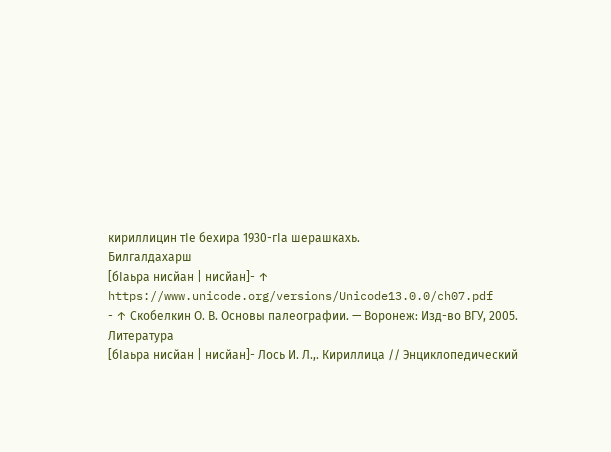кириллицин тӀе бехира 1930-гӀа шерашкахь.
Билгалдахарш
[бӀаьра нисйан | нисйан]- ↑ https://www.unicode.org/versions/Unicode13.0.0/ch07.pdf
- ↑ Скобелкин О. В. Основы палеографии. — Воронеж: Изд-во ВГУ, 2005.
Литература
[бӀаьра нисйан | нисйан]- Лось И. Л.,. Кириллица // Энциклопедический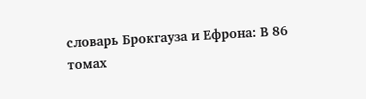словарь Брокгауза и Ефрона: В 86 томах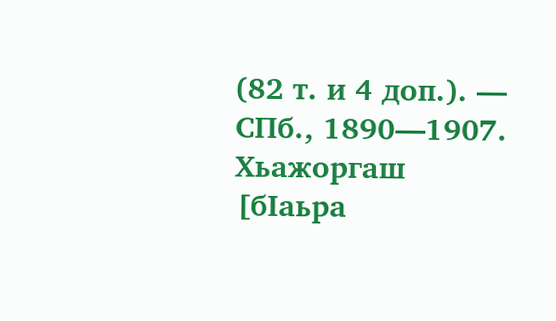(82 т. и 4 доп.). — СПб., 1890—1907.
Хьажоргаш
[бӀаьра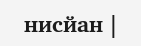нисйан |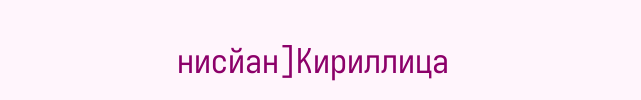нисйан]Кириллица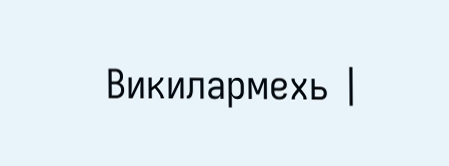Викилармехь |